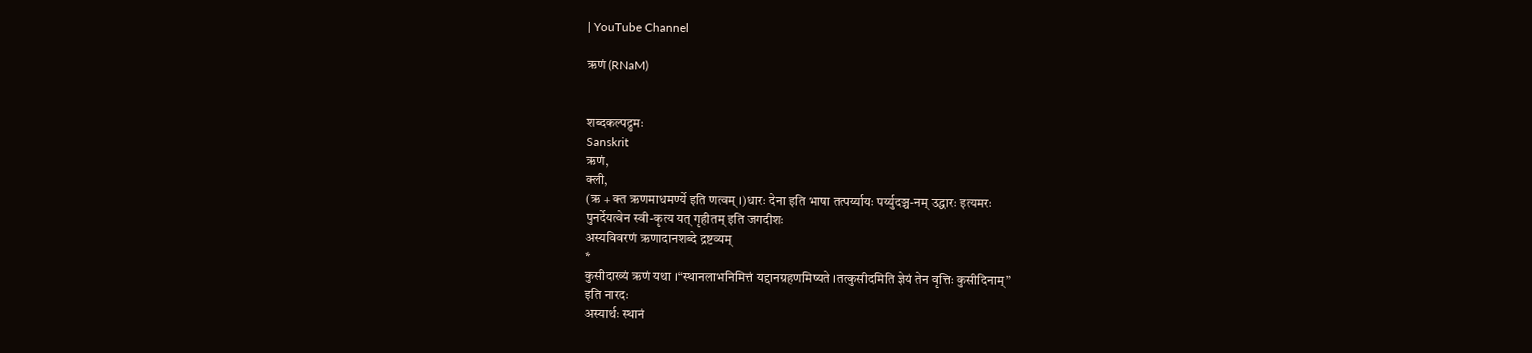| YouTube Channel

ऋणं (RNaM)


शब्दकल्पद्रुमः
Sanskrit
ऋणं,
क्ली,
(ऋ + क्त ऋणमाधमर्ण्ये इति णत्वम् ।)धारः देना इति भाषा तत्पर्य्यायः पर्य्युदञ्च-नम् उद्धारः इत्यमरः
पुनर्देयत्वेन स्वी-कृत्य यत् गृहीतम् इति जगदीशः
अस्यविवरणं ऋणादानशब्दे द्रष्टव्यम्
*
कुसीदाख्यं ऋणं यथा ।“स्थानलाभनिमित्तं यद्दानग्रहणमिष्यते ।तत्कुसीदमिति ज्ञेयं तेन वृत्तिः कुसीदिनाम्”
इति नारदः
अस्यार्थः स्थानं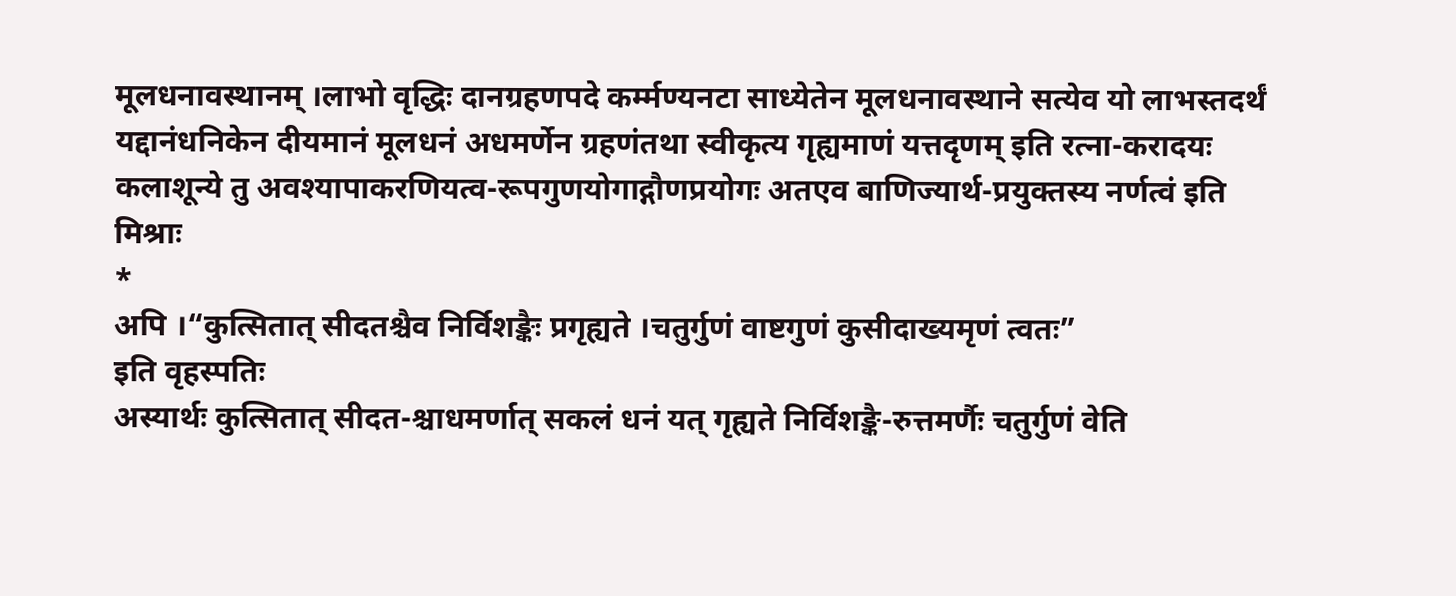मूलधनावस्थानम् ।लाभो वृद्धिः दानग्रहणपदे कर्म्मण्यनटा साध्येतेन मूलधनावस्थाने सत्येव यो लाभस्तदर्थं यद्दानंधनिकेन दीयमानं मूलधनं अधमर्णेन ग्रहणंतथा स्वीकृत्य गृह्यमाणं यत्तदृणम् इति रत्ना-करादयः
कलाशून्ये तु अवश्यापाकरणियत्व-रूपगुणयोगाद्गौणप्रयोगः अतएव बाणिज्यार्थ-प्रयुक्तस्य नर्णत्वं इति मिश्राः
*
अपि ।“कुत्सितात् सीदतश्चैव निर्विशङ्कैः प्रगृह्यते ।चतुर्गुणं वाष्टगुणं कुसीदाख्यमृणं त्वतः”
इति वृहस्पतिः
अस्यार्थः कुत्सितात् सीदत-श्चाधमर्णात् सकलं धनं यत् गृह्यते निर्विशङ्कै-रुत्तमर्णैः चतुर्गुणं वेति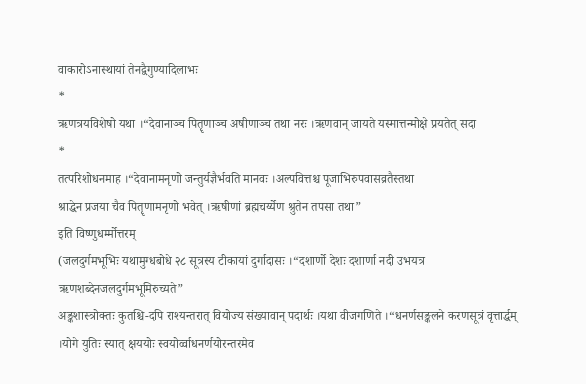वाकारोऽनास्थायां तेनद्वैगुण्यादिलाभः
*
ऋणत्रयविशेषो यथा ।“देवानाञ्च पितॄणाञ्च अषीणाञ्च तथा नरः ।ऋणवान् जायते यस्मात्तन्मोक्षे प्रयतेत् सदा
*
तत्परिशोधनमाह ।“देवानामनृणो जन्तुर्यज्ञैर्भवति मानवः ।अल्पवित्तश्च पूजाभिरुपवासव्रतैस्तथा
श्राद्धेन प्रजया चैव पितॄणामनृणो भवेत् ।ऋषीणां ब्रह्मचर्य्येण श्रुतेन तपसा तथा”
इति विष्णुधर्म्मोत्तरम्
(जलदुर्गमभूभिः यथामुग्धबोधे २८ सूत्रस्य टीकायां दुर्गादासः ।“दशार्णो देशः दशार्णा नदी उभयत्र ऋणशब्देनजलदुर्गमभूमिरुच्यते”
अङ्कशास्त्रोक्तः कुतश्चि-दपि राश्यन्तरात् वियोज्य संख्यावान् पदार्थः ।यथा वीजगणिते ।“धनर्णसङ्कलने करणसूत्रं वृत्तार्द्धम् ।योगे युतिः स्यात् क्षययोः स्वयोर्व्वाधनर्णयोरन्तरमेव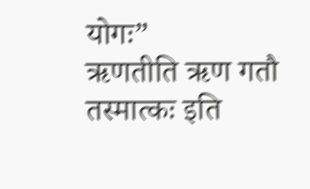योगः”
ऋणतीति ऋण गतौ तस्मात्कः इति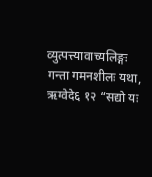व्युत्पत्त्यावाच्यलिङ्गः गन्ता गमनशीलः यथा, ऋग्वेदे६ १२ “सद्यो यः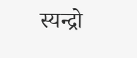स्यन्द्रो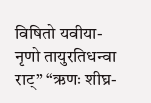विषितो यवीया-नृणो तायुरतिधन्वा राट्” “ऋणः शीघ्र-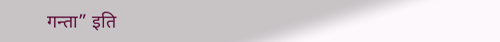गन्ता” इति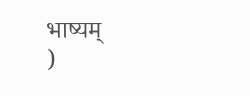भाष्यम्
)